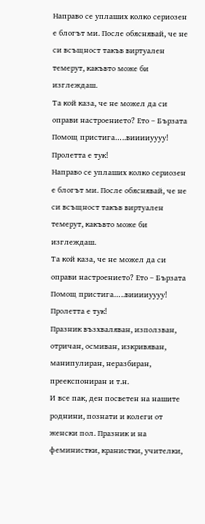Направо се уплаших колко сериозен е блогът ми. После обяснявай, че не си всъщност такъв виртуален темерут, какъвто може би изглеждаш.
Та кой каза, че не можел да си оправи настроението? Ето – Бързата Помощ пристига…..вииииуууу!
Пролетта е тук!
Направо се уплаших колко сериозен е блогът ми. После обяснявай, че не си всъщност такъв виртуален темерут, какъвто може би изглеждаш.
Та кой каза, че не можел да си оправи настроението? Ето – Бързата Помощ пристига…..вииииуууу!
Пролетта е тук!
Празник възхваляван, използван, отричан, осмиван, изкривяван, манипулиран, неразбиран, преекспониран и т.н.
И все пак, ден посветен на нашите роднини, познати и колеги от женски пол. Празник и на феминистки, кранистки, учителки,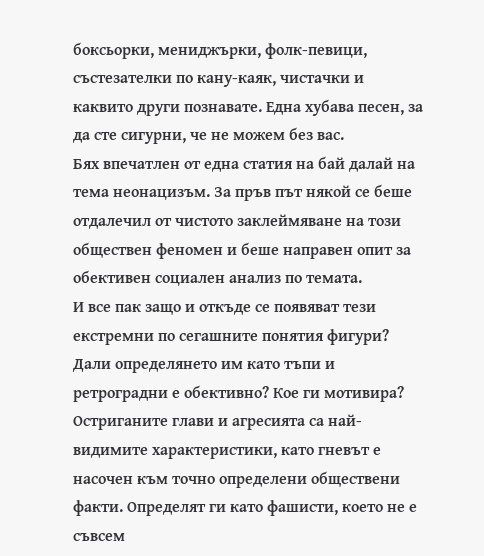боксьорки, мениджърки, фолк-певици, състезателки по кану-каяк, чистачки и каквито други познавате. Една хубава песен, за да сте сигурни, че не можем без вас.
Бях впечатлен от една статия на бай далай на тема неонацизъм. За пръв път някой се беше отдалечил от чистото заклеймяване на този обществен феномен и беше направен опит за обективен социален анализ по темата.
И все пак защо и откъде се появяват тези екстремни по сегашните понятия фигури? Дали определянето им като тъпи и ретроградни е обективно? Кое ги мотивира?
Остриганите глави и агресията са най-видимите характеристики, като гневът е насочен към точно определени обществени факти. Определят ги като фашисти, което не е съвсем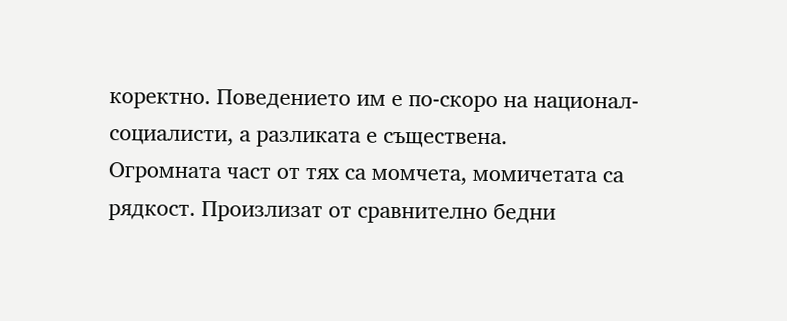коректно. Поведението им е по-скоро на национал-социалисти, а разликата е съществена.
Огромната част от тях са момчета, момичетата са рядкост. Произлизат от сравнително бедни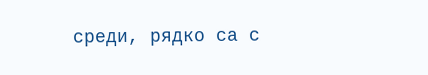среди, рядко са с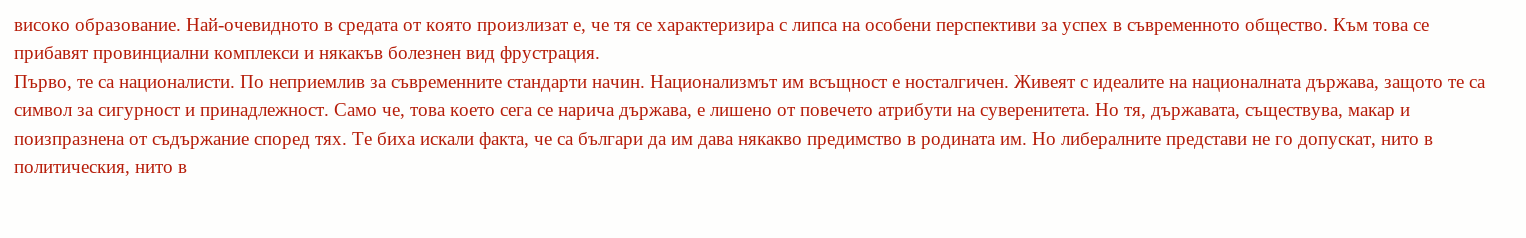високо образование. Най-очевидното в средата от която произлизат е, че тя се характеризира с липса на особени перспективи за успех в съвременното общество. Към това се прибавят провинциални комплекси и някакъв болезнен вид фрустрация.
Първо, те са националисти. По неприемлив за съвременните стандарти начин. Национализмът им всъщност е носталгичен. Живеят с идеалите на националната държава, защото те са символ за сигурност и принадлежност. Само че, това което сега се нарича държава, е лишено от повечето атрибути на суверенитета. Но тя, държавата, съществува, макар и поизпразнена от съдържание според тях. Те биха искали факта, че са българи да им дава някакво предимство в родината им. Но либералните представи не го допускат, нито в политическия, нито в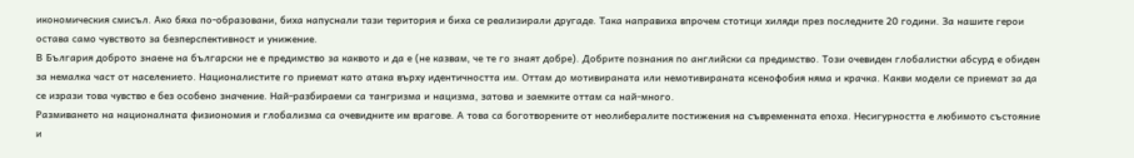икономическия смисъл. Ако бяха по-образовани, биха напуснали тази територия и биха се реализирали другаде. Така направиха впрочем стотици хиляди през последните 20 години. За нашите герои остава само чувството за безперспективност и унижение.
В България доброто знаене на български не е предимство за каквото и да е (не казвам, че те го знаят добре). Добрите познания по английски са предимство. Този очевиден глобалистки абсурд е обиден за немалка част от населението. Националистите го приемат като атака върху идентичността им. Оттам до мотивираната или немотивираната ксенофобия няма и крачка. Какви модели се приемат за да се изрази това чувство е без особено значение. Най-разбираеми са тангризма и нацизма, затова и заемките оттам са най-много.
Размиването на националната физиономия и глобализма са очевидните им врагове. А това са боготворените от неолибералите постижения на съвременната епоха. Несигурността е любимото състояние и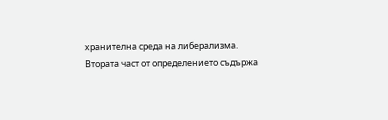хранителна среда на либерализма.
Втората част от определението съдържа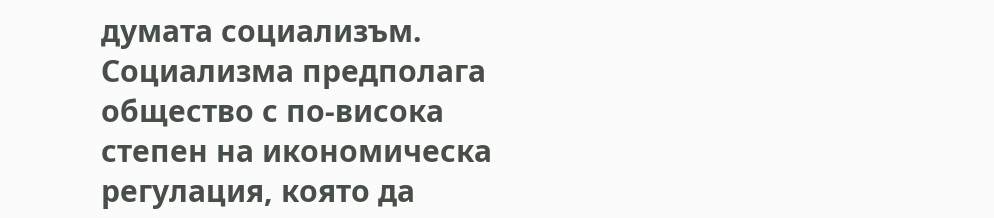думата социализъм. Социализма предполага общество с по-висока степен на икономическа регулация, която да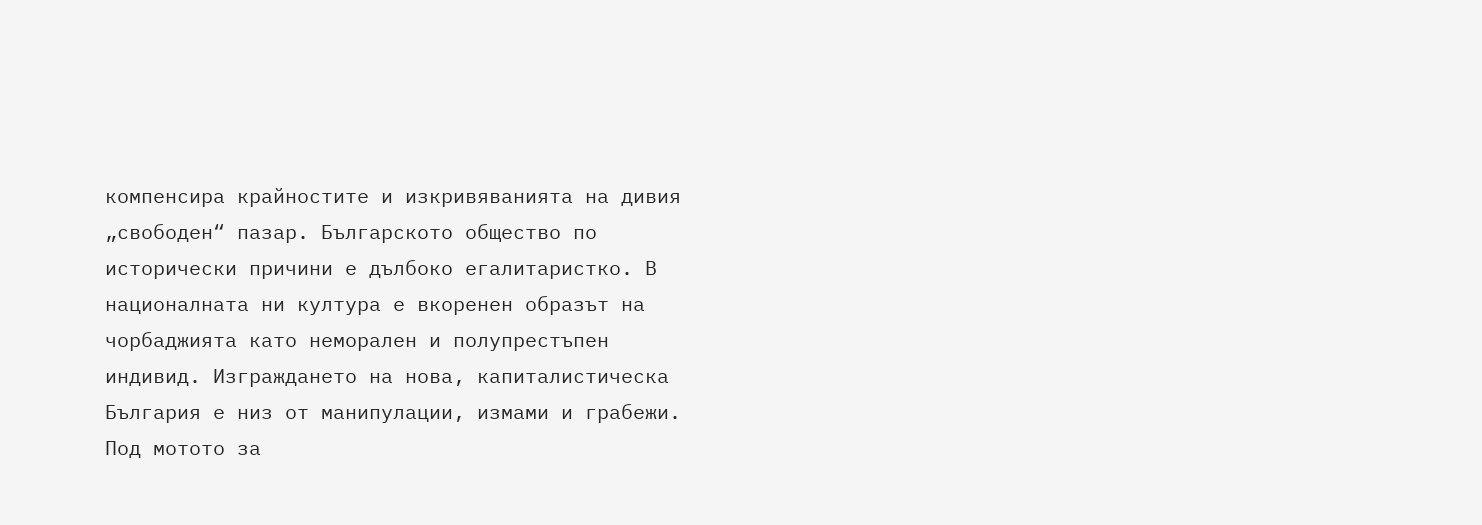компенсира крайностите и изкривяванията на дивия „свободен“ пазар. Българското общество по исторически причини е дълбоко егалитаристко. В националната ни култура е вкоренен образът на чорбаджията като неморален и полупрестъпен индивид. Изграждането на нова, капиталистическа България е низ от манипулации, измами и грабежи. Под мотото за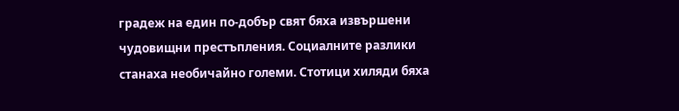градеж на един по-добър свят бяха извършени чудовищни престъпления. Социалните разлики станаха необичайно големи. Стотици хиляди бяха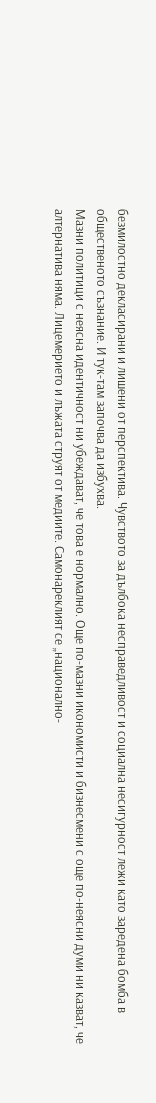безмилостно декласирани и лишени от перспектива. Чувството за дълбока несправедливост и социална несигурност лежи като заредена бомба в общественото съзнание. И тук-там започва да избухва.
Мазни политици с неясна идентичност ни убеждават, че това е нормално. Още по-мазни икономисти и бизнесмени с още по-неясни думи ни казват, че алтернатива няма. Лицемерието и лъжата струят от медиите. Самонареклият се „национално-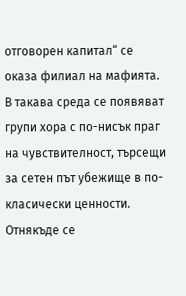отговорен капитал“ се оказа филиал на мафията. В такава среда се появяват групи хора с по-нисък праг на чувствителност, търсещи за сетен път убежище в по-класически ценности. Отнякъде се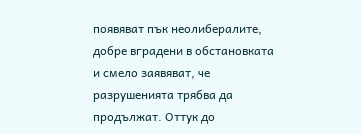появяват пък неолибералите, добре вградени в обстановката и смело заявяват, че разрушенията трябва да продължат. Оттук до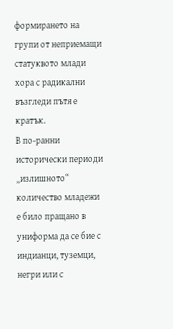формирането на групи от неприемащи статуквото млади хора с радикални възгледи пътя е кратък.
В по-ранни исторически периоди „излишното“ количество младежи е било пращано в униформа да се бие с индианци, туземци, негри или с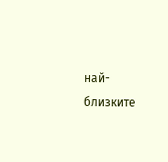най-близките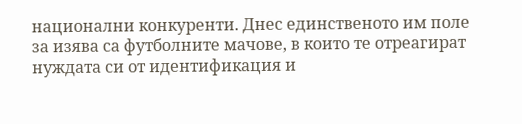национални конкуренти. Днес единственото им поле за изява са футболните мачове, в които те отреагират нуждата си от идентификация и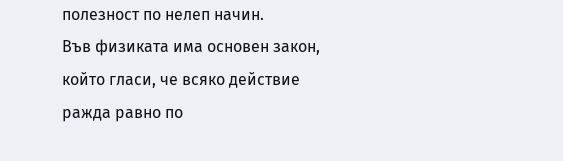полезност по нелеп начин.
Във физиката има основен закон, който гласи, че всяко действие ражда равно по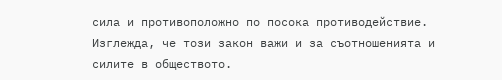сила и противоположно по посока противодействие. Изглежда, че този закон важи и за съотношенията и силите в обществото.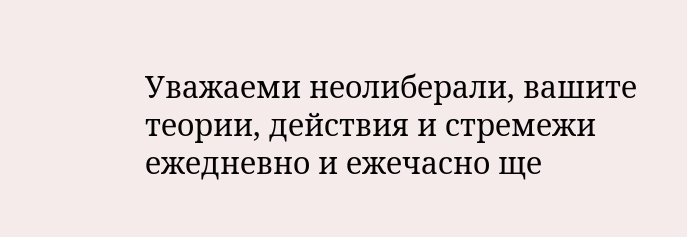Уважаеми неолиберали, вашите теории, действия и стремежи ежедневно и ежечасно ще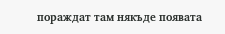пораждат там някъде появата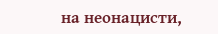на неонацисти,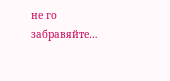не го забравяйте…